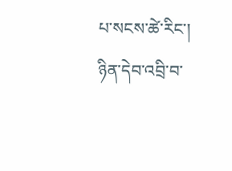པ་སངས་ཚེ་རིང་།
ཉིན་དེབ་འབྲི་བ་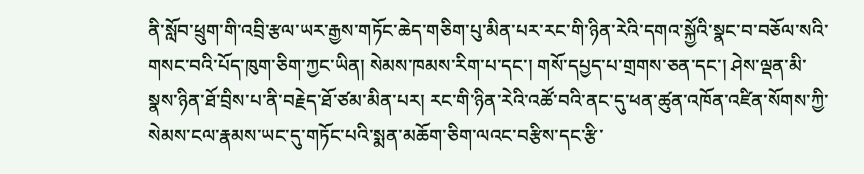ནི་སློབ་ཕྲུག་གི་འབྲི་རྩལ་ཡར་རྒྱས་གཏོང་ཆེད་གཅིག་པུ་མིན་པར་རང་གི་ཉིན་རེའི་དགའ་སྐྱོའི་སྣང་བ་བཅོལ་སའི་གསང་བའི་པོད་ཁུག་ཅིག་ཀྱང་ཡིན། སེམས་ཁམས་རིག་པ་དང་། གསོ་དཔྱད་པ་གྲགས་ཅན་དང་། ཤེས་ལྡན་མི་སྣས་ཉིན་ཐོ་བྲིས་པ་ནི་བརྗེད་ཐོ་ཙམ་མིན་པར། རང་གི་ཉིན་རེའི་འཚོ་བའི་ནང་དུ་ཕན་ཚུན་འཁོན་འཛིན་སོགས་ཀྱི་སེམས་ངལ་རྣམས་ཡང་དུ་གཏོང་པའི་སྨན་མཆོག་ཅིག་ལའང་བརྩིས་དང་རྩི་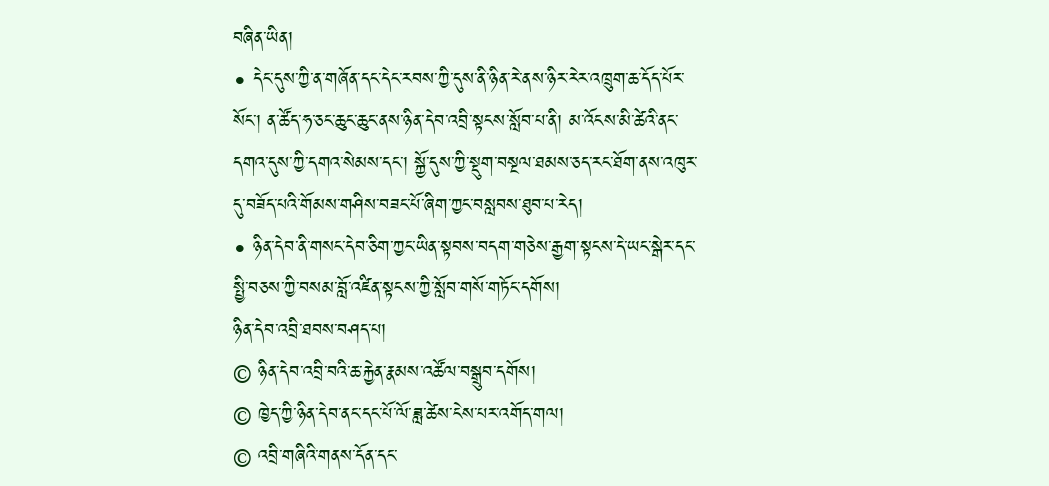བཞིན་ཡིན།
• དེང་དུས་ཀྱི་ན་གཞོན་དང་དེང་རབས་ཀྱི་དུས་ནི་ཉིན་རེ་ནས་ཉིར་རེར་འཁྲུག་ཆ་དོད་པོར་སོང་། ན་ཚོད་ཧ་ཅང་ཆུང་ཆུང་ནས་ཉིན་དེབ་འབྲི་སྟངས་སློབ་པ་ནི། མ་འོངས་མི་ཚེའི་ནང་དགའ་དུས་ཀྱི་དགའ་སེམས་དང་། སྐྱོ་དུས་ཀྱི་སྡུག་བསྔལ་ཐམས་ཅད་རང་ཐོག་ནས་འཁུར་དུ་བཟོད་པའི་གོམས་གཤིས་བཟང་པོ་ཞིག་ཀྱང་བསླབས་ཐུབ་པ་རེད།
• ཉིན་དེབ་ནི་གསང་དེབ་ཅིག་ཀྱང་ཡིན་སྟབས་བདག་གཅེས་རྒྱག་སྟངས་དེ་ཡང་སྒེར་དང་སྤྱི་བཅས་ཀྱི་བསམ་བློ་འཛིན་སྟངས་ཀྱི་སློབ་གསོ་གཏོང་དགོས།
ཉིན་དེབ་འབྲི་ཐབས་བཤད་པ།
© ཉིན་དེབ་འབྲི་བའི་ཆ་རྐྱེན་རྣམས་འཚོལ་བསྒྲུབ་དགོས།
© ཁྱེད་ཀྱི་ཉིན་དེབ་ནང་དང་པོ་ལོ་ཟླ་ཚེས་ངེས་པར་འགོད་གལ།
© འབྲི་གཞིའི་གནས་དོན་དང་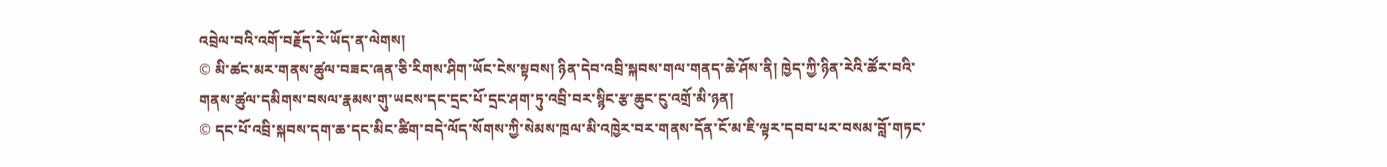འབྲེལ་བའི་འགོ་བརྗོད་རེ་ཡོད་ན་ལེགས།
© མི་ཚང་མར་གནས་ཚུལ་བཟང་ཞན་ཅི་རིགས་ཤིག་ཡོང་ངེས་སྟབས། ཉིན་དེབ་འབྲི་སྐབས་གལ་གནད་ཆེ་ཤོས་ནི། ཁྱེད་ཀྱི་ཉིན་རེའི་ཚོར་བའི་གནས་ཚུལ་དམིགས་བསལ་རྣམས་གུ་ཡངས་དང་དྲང་པོ་དྲང་ཤག་ཏུ་འབྲི་བར་སྙིང་རྩ་ཆུང་ངུ་འགྲོ་མི་ཉན།
© དང་པོ་འབྲི་སྐབས་དག་ཆ་དང་མིང་ཚིག་བདེ་ལོད་སོགས་ཀྱི་སེམས་ཁྲལ་མི་འཁྱེར་བར་གནས་དོན་ངོ་མ་ཇི་ལྟར་དབབ་པར་བསམ་བློ་གཏང་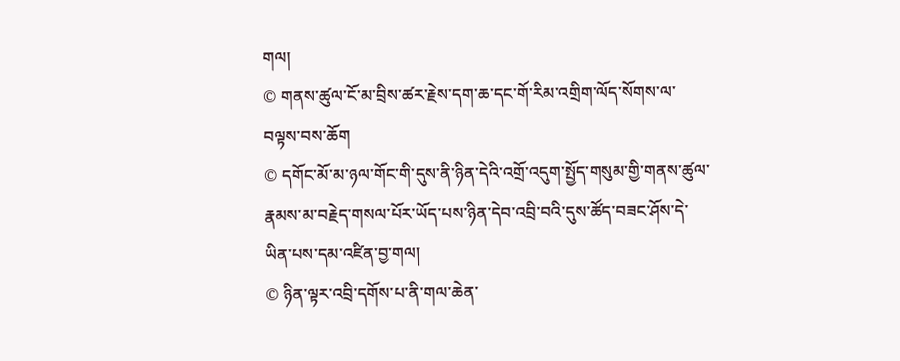གལ།
© གནས་ཚུལ་ངོ་མ་བྲིས་ཚར་རྗེས་དག་ཆ་དང་གོ་རིམ་འགྲིག་ལོད་སོགས་ལ་བལྟས་བས་ཆོག
© དགོང་མོ་མ་ཉལ་གོང་གི་དུས་ནི་ཉིན་དེའི་འགྲོ་འདུག་སྤྱོད་གསུམ་གྱི་གནས་ཚུལ་རྣམས་མ་བརྗེད་གསལ་པོར་ཡོད་པས་ཉིན་དེབ་འབྲི་བའི་དུས་ཚོད་བཟང་ཤོས་དེ་ཡིན་པས་དམ་འཛིན་བྱ་གལ།
© ཉིན་ལྟར་འབྲི་དགོས་པ་ནི་གལ་ཆེན་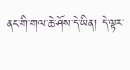ནང་གི་གལ་ཆེ་ཤོས་དེ་ཡིན། དེ་ལྟར་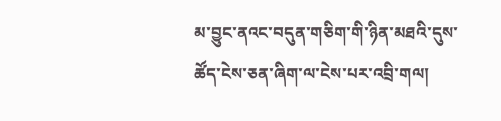མ་བྱུང་ནའང་བདུན་གཅིག་གི་ཉིན་མཐའི་དུས་ཚོད་ངེས་ཅན་ཞིག་ལ་ངེས་པར་འབྲི་གལ།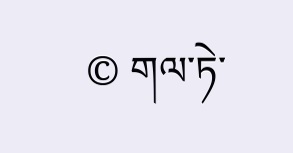© གལ་ཏེ་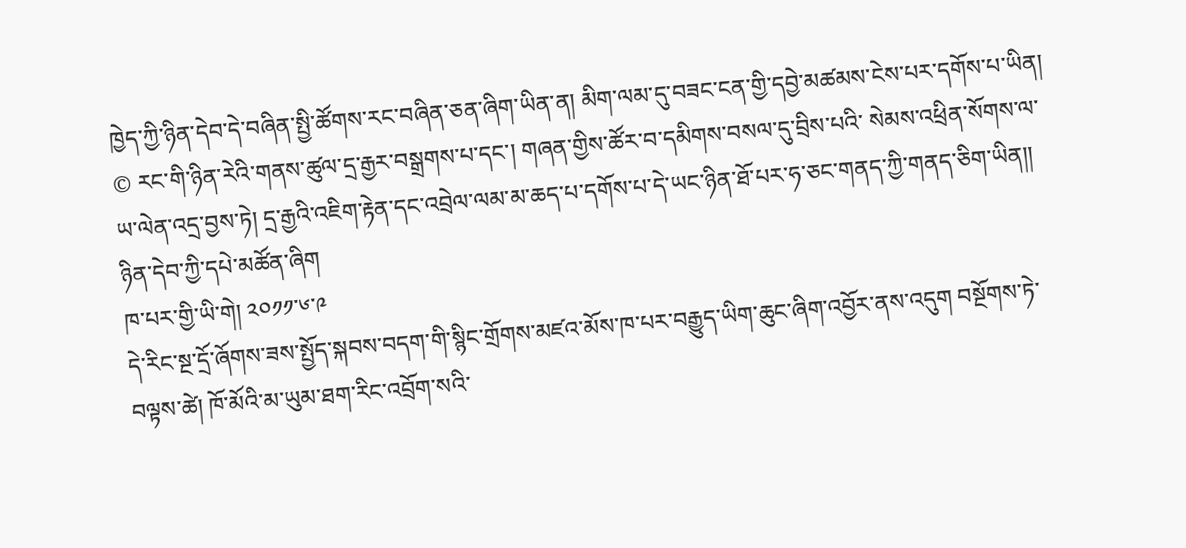ཁྱེད་ཀྱི་ཉིན་དེབ་དེ་བཞིན་སྤྱི་ཚོགས་རང་བཞིན་ཅན་ཞིག་ཡིན་ན། མིག་ལམ་དུ་བཟང་ངན་གྱི་དབྱེ་མཚམས་ངེས་པར་དགོས་པ་ཡིན།
© རང་གི་ཉིན་རེའི་གནས་ཚུལ་དྲ་རྒྱར་བསྒྲགས་པ་དང་། གཞན་གྱིས་ཚོར་བ་དམིགས་བསལ་དུ་བྲིས་པའི་ སེམས་འཕྲིན་སོགས་ལ་ཡ་ལེན་འདྲ་བྱས་ཏེ། དྲ་རྒྱའི་འཇིག་རྟེན་དང་འབྲེལ་ལམ་མ་ཆད་པ་དགོས་པ་དེ་ཡང་ཉིན་ཐོ་པར་ཧ་ཅང་གནད་ཀྱི་གནད་ཅིག་ཡིན།།
ཉིན་དེབ་ཀྱི་དཔེ་མཚོན་ཞིག
ཁ་པར་གྱི་ཡི་གེ། ༢༠༡༡་༦་༩
དེ་རིང་སྔ་དྲོ་ཞོགས་ཟས་སྤྱོད་སྐབས་བདག་གི་སྙིང་གྲོགས་མཛའ་མོས་ཁ་པར་བརྒྱུད་ཡིག་ཆུང་ཞིག་འབྱོར་ནས་འདུག བསྔོགས་ཏེ་བལྟས་ཚེ། ཁོ་མོའི་མ་ཡུམ་ཐག་རིང་འབྲོག་སའི་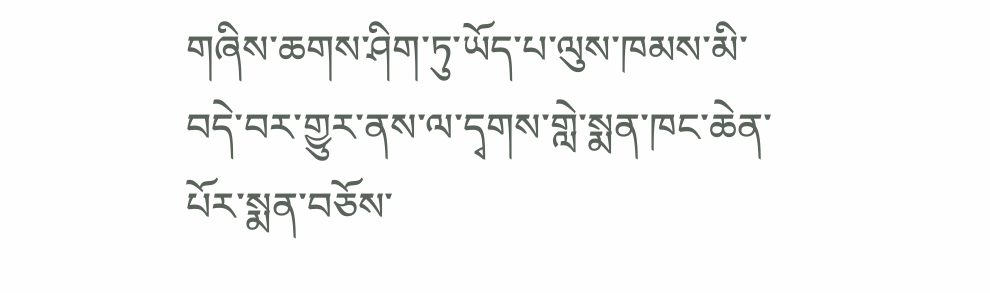གཞིས་ཆགས་ཤིག་ཏུ་ཡོད་པ་ལུས་ཁམས་མི་བདེ་བར་གྱུར་ནས་ལ་དྭགས་གླེ་སྨན་ཁང་ཆེན་པོར་སྨན་བཅོས་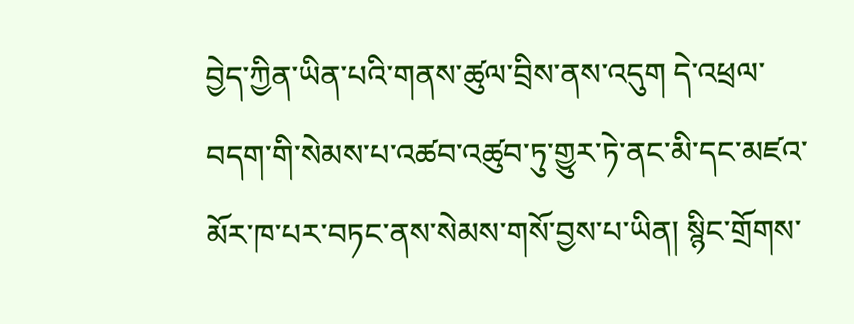བྱེད་ཀྱིན་ཡིན་པའི་གནས་ཚུལ་བྲིས་ནས་འདུག དེ་འཕྲལ་བདག་གི་སེམས་པ་འཚབ་འཚུབ་ཏུ་གྱུར་ཏེ་ནང་མི་དང་མཛའ་མོར་ཁ་པར་བཏང་ནས་སེམས་གསོ་བྱས་པ་ཡིན། སྙིང་གྲོགས་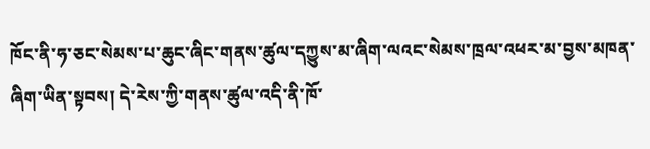ཁོང་ནི་ཧ་ཅང་སེམས་པ་ཆུང་ཞིང་གནས་ཚུལ་དཀྱུས་མ་ཞིག་ལའང་སེམས་ཁྲལ་འཕར་མ་བྱས་མཁན་ཞིག་ཡིན་སྟབས། དེ་རེས་ཀྱི་གནས་ཚུལ་འདི་ནི་ཁོ་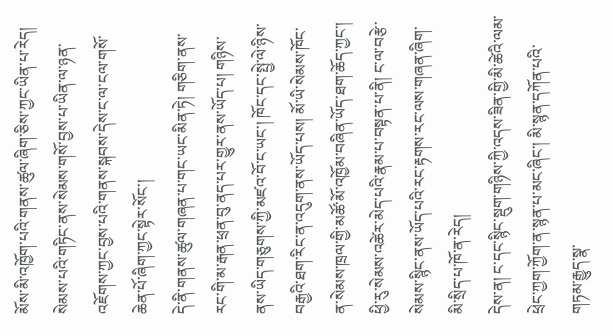མོས་མི་འཁྱོག་པའི་གནས་ཚུལ་ཞིག་ཅིས་ཀྱང་ཡིན་པ་རེད། སེམས་པའི་གཏིང་ནས་སེམས་གསོ་བྱས་པ་ཡིན་ལ་ཉན་འཇོགས་ཀྱང་བྱས་པའི་གནས་སྐབས་དེས་ང་ལ་ངལ་གསོ་ཆེན་པོ་ཞིག་ཀྱང་སྟེར་སོང་།
དེ་ནི་གནས་ཚུལ་གཞན་པ་གང་ཡང་མིན་ཏེ། གཅིག་ནས་རང་གི་མ་རྒན་ཕྲན་བུ་ནད་པར་གྱུར་ནས་ཡོད་པ། གཉིས་ནས་ཡིད་གཅུགས་ཀྱི་མཛའ་བོ་ང་ཡང་། ཁོང་དང་སྤྱེ་ལེ་ཉིས་བརྒྱའི་ཐག་རིང་ན་འདུག་ནས་ཡོད་པས། མོ་ཡི་སེམས་ཁོང་ན་སེམས་ཁྲལ་གྱི་མཚོ་མོ་འཁྱོམ་བཞིན་ཡོད་ཐག་ཆོད་ཀྱང་། ཕྱི་རུ་སེམས་འཚེར་མེད་པའི་རྣམ་པ་བསྟན་པ་ནི། ང་ལ་བརྩེ་སེམས་སྙིང་ནས་ཡོད་པའི་རང་རྟགས་རང་ལས་གཞན་ཞིག་མི་སྲིད་པ་ཁོ་ན་རེད།
དེས་ན། ང་དང་སྙིང་སྡུག་གཉིས་ཀྱི་འདས་ཟིན་གྱི་མི་ཚེའི་ལམ་ཕྲེང་ཀྱག་ཀྱོག་ན་སྙན་པ་མང་ཞིང་། མི་སྙན་དཀོན་པའི་གཏམ་རྒྱུད་སྣ་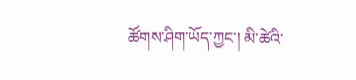ཚོགས་ཤིག་ཡོད་ཀྱང་། མི་ཚེའི་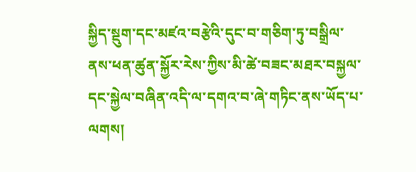སྐྱིད་སྡུག་དང་མཛའ་བརྩེའི་དུང་བ་གཅིག་ཏུ་བསྒྲིལ་ནས་ཕན་ཚུན་སྐྱོར་རེས་ཀྱིས་མི་ཚེ་བཟང་མཐར་བསྐྱལ་དང་སྐྱེལ་བཞིན་འདི་ལ་དགའ་བ་ཞེ་གཏིང་ནས་ཡོད་པ་ལགས།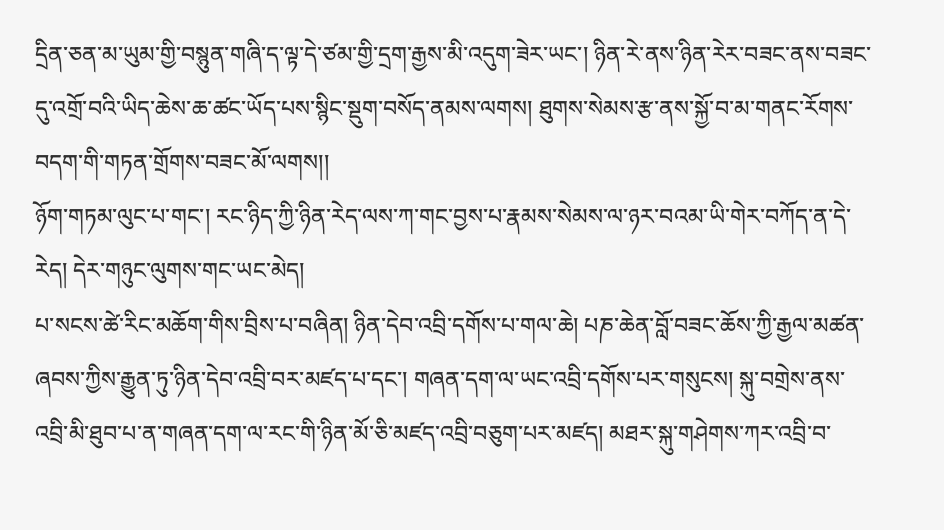དྲིན་ཅན་མ་ཡུམ་གྱི་བསྙུན་གཞི་ད་ལྟ་དེ་ཙམ་གྱི་དྲག་རྒྱས་མི་འདུག་ཟེར་ཡང་། ཉིན་རེ་ནས་ཉིན་རེར་བཟང་ནས་བཟང་དུ་འགྲོ་བའི་ཡིད་ཆེས་ཆ་ཚང་ཡོད་པས་སྙིང་སྡུག་བསོད་ནམས་ལགས། ཐུགས་སེམས་རྩ་ནས་སྐྱོ་བ་མ་གནང་རོགས་བདག་གི་གཏན་གྲོགས་བཟང་མོ་ལགས།།
ཉོག་གཏམ་ལུང་པ་གང་། རང་ཉིད་ཀྱི་ཉིན་རེད་ལས་ཀ་གང་བྱས་པ་རྣམས་སེམས་ལ་ཉར་བའམ་ཡི་གེར་བཀོད་ན་དེ་རེད། དེར་གཉུང་ལུགས་གང་ཡང་མེད།
པ་སངས་ཚེ་རིང་མཆོག་གིས་བྲིས་པ་བཞིན། ཉིན་དེབ་འབྲི་དགོས་པ་གལ་ཆེ། པཎ་ཆེན་བློ་བཟང་ཆོས་ཀྱི་རྒྱལ་མཚན་ཞབས་ཀྱིས་རྒྱུན་ཏུ་ཉིན་དེབ་འབྲི་བར་མཛད་པ་དང་། གཞན་དག་ལ་ཡང་འབྲི་དགོས་པར་གསུངས། སྐུ་བགྲེས་ནས་འབྲི་མི་ཐུབ་པ་ན་གཞན་དག་ལ་རང་གི་ཉིན་མོ་ཅི་མཛད་འབྲི་བཅུག་པར་མཛད། མཐར་སྐུ་གཤེགས་ཀར་འབྲི་བ་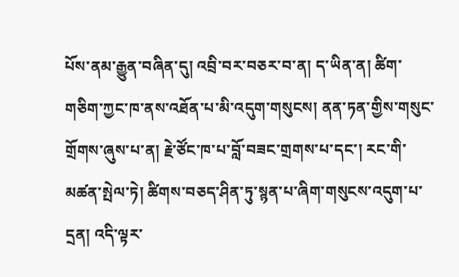པོས་ནམ་རྒྱུན་བཞིན་དུ། འབྲི་བར་བཅར་བ་ན། ད་ཡིན་ན། ཚིག་གཅིག་ཀྱང་ཁ་ནས་འཐོན་པ་མི་འདུག་གསུངས། ནན་ཏན་གྱིས་གསུང་གྲོགས་ཞུས་པ་ན། རྗེ་ཙོང་ཁ་པ་བློ་བཟང་གྲགས་པ་དང་། རང་གི་མཚན་སྤེལ་ཏེ། ཚིགས་བཅད་ཤིན་ཏུ་སྙན་པ་ཞིག་གསུངས་འདུག་པ་དྲན། འདི་ལྟར་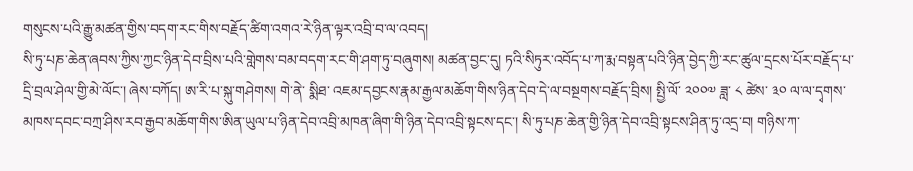གསུངས་པའི་རྒྱུ་མཚན་གྱིས་བདག་རང་གིས་བརྗོད་ཚིག་འགའ་རེ་ཉིན་ལྟར་འབྲི་བ་ལ་འབད།
སི་ཏུ་པཎ་ཆེན་ཞབས་ཀྱིས་ཀྱང་ཉིན་དེབ་བྲིས་པའི་གླེགས་བམ་བདག་རང་གི་ཤག་ཏུ་བཞུགས། མཚན་བྱང་དུ། ཏའི་སིཏུར་འབོད་པ་ཀ་རྨ་བསྟན་པའི་ཉིན་བྱེད་ཀྱི་རང་ཚུལ་དྲངས་པོར་བརྗོད་པ་དྲི་བྲལ་ཤེལ་གྱི་མེ་ལོང་། ཞེས་བཀོད། ཨ་རི་པ་སྐུ་གཤེགས། གེ་ནེ་ སྨིཐ་ འཇམ་དབྱངས་རྣམ་རྒྱལ་མཆོག་གིས་ཉིན་དེབ་དེ་ལ་བསྔགས་བརྗོད་བྲིས། སྤྱི་ལོ་ ༢༠༠༧ ཟླ་ ༨ ཚེས་ ༣༠ ལ་ལ་དྭགས་མཁས་དབང་བཀྲ་ཤིས་རབ་རྒྱབ་མཆོག་གིས་ཨིན་ཡུལ་པ་ཉིན་དེབ་འབྲི་མཁན་ཞིག་གི་ཉིན་དེབ་འབྲི་སྟངས་དང་། སི་ཏུ་པཎ་ཆེན་གྱི་ཉིན་དེབ་འབྲི་སྟངས་ཤིན་ཏུ་འདྲ་བ། གཉིས་ཀ་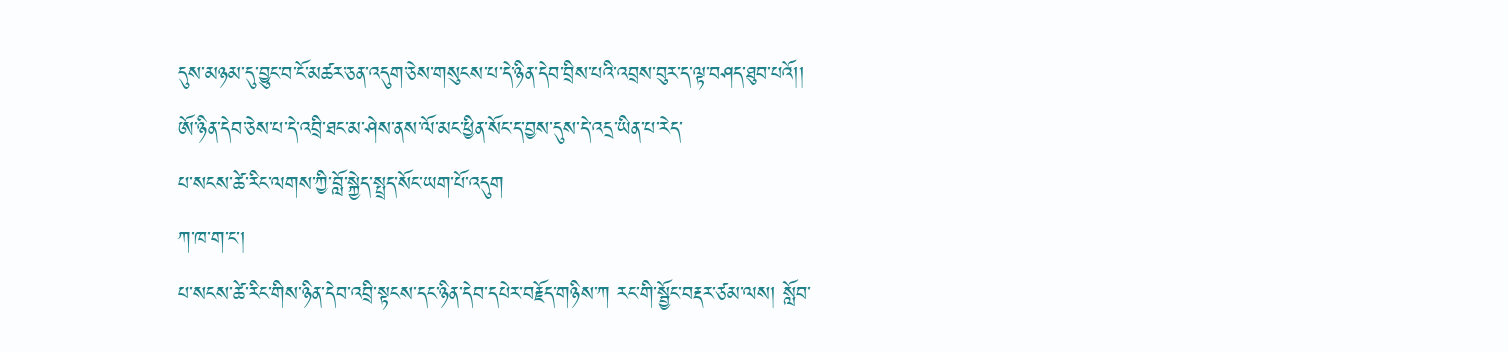དུས་མཉམ་དུ་བྱུང་བ་ངོ་མཚར་ཅན་འདུག་ཅེས་གསུངས་པ་དེ་ཉིན་དེབ་བྲིས་པའི་འབྲས་བུར་ད་ལྟ་བཤད་ཐུབ་པའོ།།
ཨོ་ཉིན་དེབ་ཅེས་པ་དེ་འབྲི་ཐང་མ་ཤེས་ནས་ལོ་མང་ཕྱིན་སོང་ད་བྱས་དུས་དེ་འདྲ་ཡིན་པ་རེད་
པ་སངས་ཚེ་རིང་ལགས་ཀྱི་བློ་སྐྱེད་སྤྲད་སོང་ཡག་པོ་འདུག
ཀ་ཁ་ག་ང་།
པ་སངས་ཚེ་རིང་གིས་ཉིན་དེབ་འབྲི་སྟངས་དང་ཉིན་དེབ་དཔེར་བརྗོད་གཉིས་ཀ རང་གི་སྦྱོང་བརྡར་ཙམ་ལས། སློབ་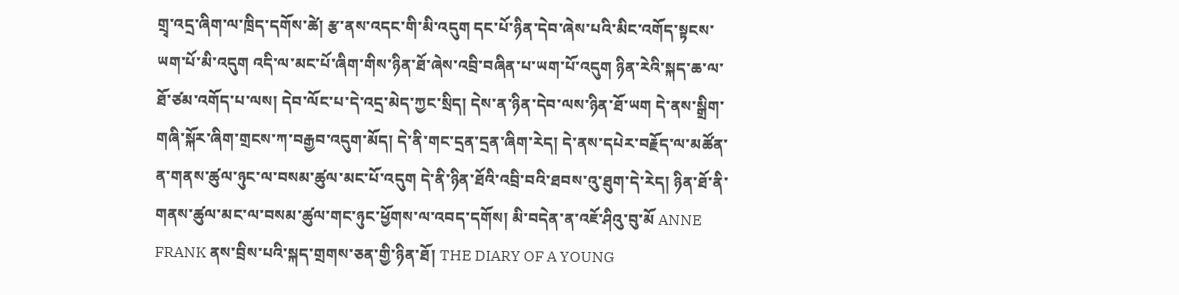གྲྭ་འདྲ་ཞིག་ལ་ཁྲིད་དགོས་ཚེ། རྩ་ནས་འདང་གི་མི་འདུག དང་པོ་ཉིན་དེབ་ཞེས་པའི་མིང་འགོད་སྟངས་ཡག་པོ་མི་འདུག འདི་ལ་མང་པོ་ཞིག་གིས་ཉིན་ཐོ་ཞེས་འབྲི་བཞིན་པ་ཡག་པོ་འདུག ཉིན་རེའི་སྐད་ཆ་ལ་ཐོ་ཙམ་འགོད་པ་ལས། དེབ་ལོང་པ་དེ་འདྲ་མེད་ཀྱང་སྲིད། དེས་ན་ཉིན་དེབ་ལས་ཉིན་ཐོ་ཡག དེ་ནས་སྒྲིག་གཞི་སྐོར་ཞིག་གྲངས་ཀ་བརྒྱབ་འདུག་མོད། དེ་ནི་གང་དྲན་དྲན་ཞིག་རེད། དེ་ནས་དཔེར་བརྗོད་ལ་མཚོན་ན་གནས་ཚུལ་ཉུང་ལ་བསམ་ཚུལ་མང་པོ་འདུག དེ་ནི་ཉིན་ཐོའི་འབྲི་བའི་ཐབས་འུ་ཐུག་དེ་རེད། ཉིན་ཐོ་ནི་གནས་ཚུལ་མང་ལ་བསམ་ཚུལ་གང་ཉུང་ཕྱོགས་ལ་འབད་དགོས། མི་བདེན་ན་འཇོ་ཤིའུ་བུ་མོ ANNE FRANK ནས་བྲིས་པའི་སྐད་གྲགས་ཅན་གྱི་ཉིན་ཐོ། THE DIARY OF A YOUNG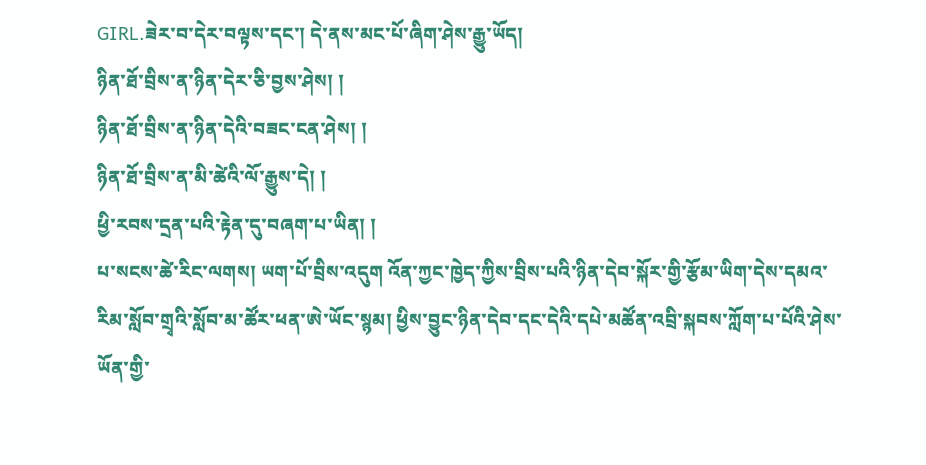GIRL.ཟེར་བ་དེར་བལྟས་དང་། དེ་ནས་མང་པོ་ཞིག་ཤེས་རྒྱུ་ཡོད།
ཉིན་ཐོ་བྲིས་ན་ཉིན་དེར་ཅི་བྱས་ཤེས། །
ཉིན་ཐོ་བྲིས་ན་ཉིན་དེའི་བཟང་ངན་ཤེས། །
ཉིན་ཐོ་བྲིས་ན་མི་ཚེའི་ལོ་རྒྱུས་དེ། །
ཕྱི་རབས་དྲན་པའི་རྟེན་དུ་བཞག་པ་ཡིན། །
པ་སངས་ཚེ་རིང་ལགས། ཡག་པོ་བྲིས་འདུག འོན་ཀྱང་ཁྱེད་ཀྱིས་བྲིས་པའི་ཉིན་དེབ་སྐོར་གྱི་རྩོམ་ཡིག་དེས་དམའ་རིམ་སློབ་གྲྭའི་སློབ་མ་ཚོར་ཕན་ཨེ་ཡོང་སྙམ། ཕྱིས་བྱུང་ཉིན་དེབ་དང་དེའི་དཔེ་མཚོན་འབྲི་སྐབས་ཀློག་པ་པོའི་ཤེས་ཡོན་གྱི་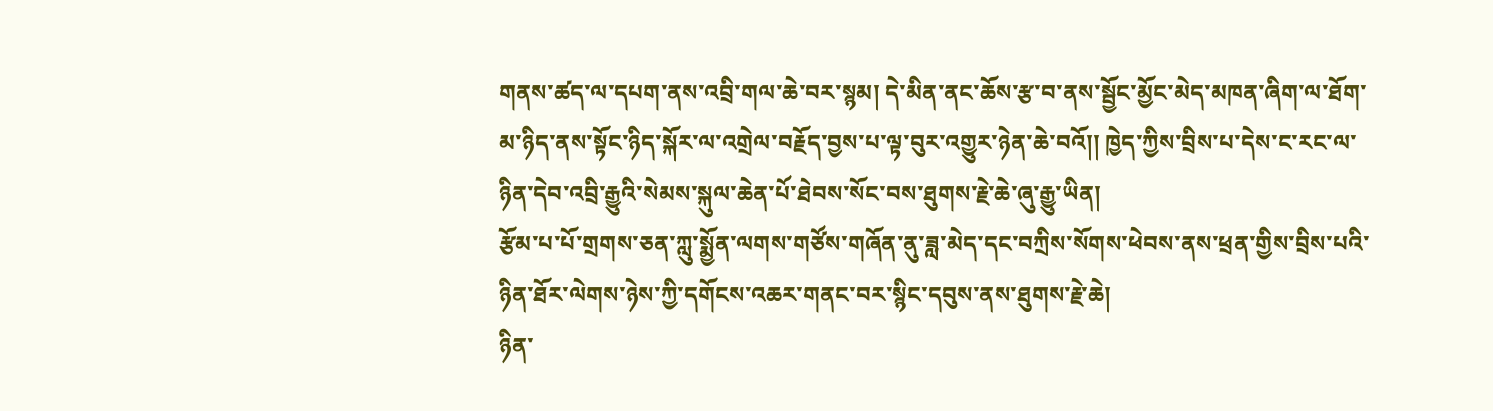གནས་ཚད་ལ་དཔག་ནས་འབྲི་གལ་ཆེ་བར་སྙམ། དེ་མིན་ནང་ཆོས་རྩ་བ་ནས་སྦྱོང་མྱོང་མེད་མཁན་ཞིག་ལ་ཐོག་མ་ཉིད་ནས་སྟོང་ཉིད་སྐོར་ལ་འགྲེལ་བརྗོད་བྱས་པ་ལྟ་བུར་འགྱུར་ཉེན་ཆེ་བའོ།། ཁྱེད་ཀྱིས་བྲིས་པ་དེས་ང་རང་ལ་ཉིན་དེབ་འབྲི་རྒྱུའི་སེམས་སྐུལ་ཆེན་པོ་ཐེབས་སོང་བས་ཐུགས་རྗེ་ཆེ་ཞུ་རྒྱུ་ཡིན།
རྩོམ་པ་པོ་གྲགས་ཅན་ཀླུ་སྨྱོན་ལགས་གཙོས་གཞོན་ནུ་ཟླ་མེད་དང་བཀྲིས་སོགས་ཕེབས་ནས་ཕྲན་གྱིས་བྲིས་པའི་ཉིན་ཐོར་ལེགས་ཉེས་ཀྱི་དགོངས་འཆར་གནང་བར་སྙིང་དབུས་ནས་ཐུགས་རྗེ་ཆེ།
ཉིན་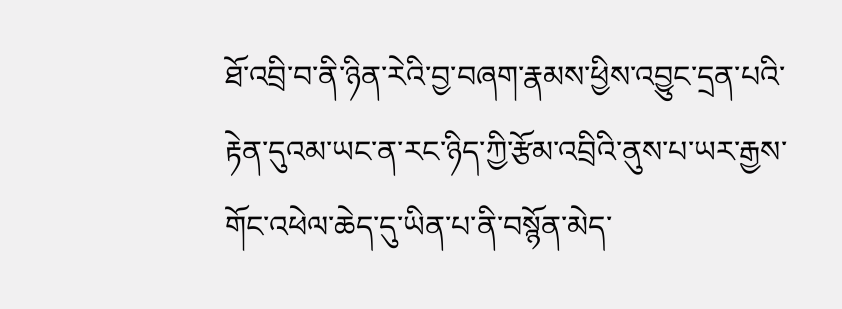ཐོ་འབྲི་བ་ནི་ཉིན་རེའི་བྱ་བཞག་རྣམས་ཕྱིས་འབྱུང་དྲན་པའི་རྟེན་དུའམ་ཡང་ན་རང་ཉིད་ཀྱི་རྩོམ་འབྲིའི་ནུས་པ་ཡར་རྒྱས་གོང་འཕེལ་ཆེད་དུ་ཡིན་པ་ནི་བསྙོན་མེད་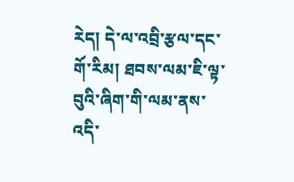རེད། དེ་ལ་འབྲི་རྩལ་དང་གོ་རིམ། ཐབས་ལམ་ཇི་ལྟ་བུའི་ཞིག་གི་ལམ་ནས་འདི་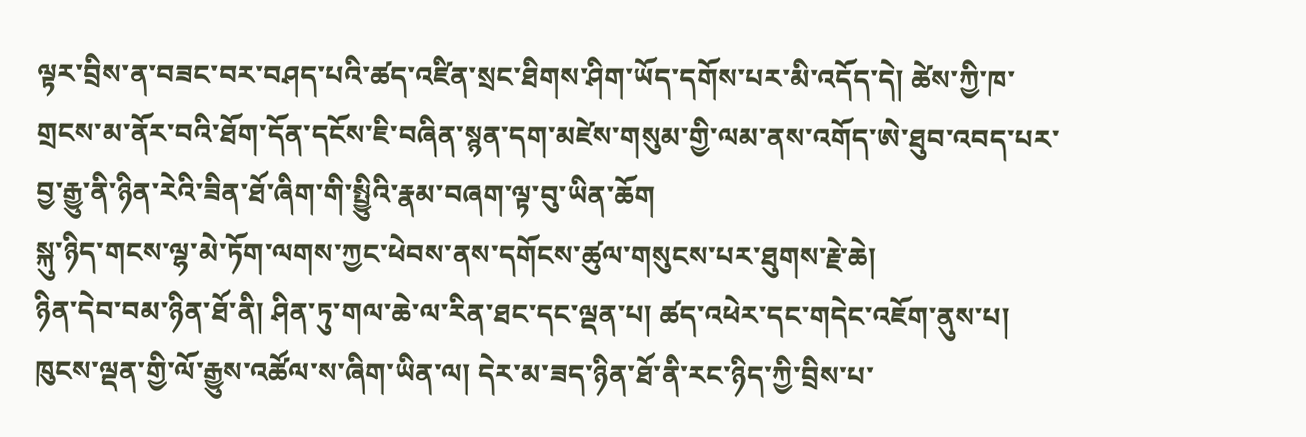ལྟར་བྲིས་ན་བཟང་བར་བཤད་པའི་ཚད་འཛིན་སྲང་ཐིགས་ཤིག་ཡོད་དགོས་པར་མི་འདོད་དེ། ཚེས་ཀྱི་ཁ་གྲངས་མ་ནོར་བའི་ཐོག་དོན་དངོས་ཇི་བཞིན་སྙན་དག་མཛེས་གསུམ་གྱི་ལམ་ནས་འགོད་ཨེ་ཐུབ་འབད་པར་བྱ་རྒྱུ་ནི་ཉིན་རེའི་ཟིན་ཐོ་ཞིག་གི་སྤྱིུའི་རྣམ་བཞག་ལྟ་བུ་ཡིན་ཆོག
སྐུ་ཉིད་གངས་ལྷ་མེ་ཏོག་ལགས་ཀྱང་ཕེབས་ནས་དགོངས་ཚུལ་གསུངས་པར་ཐུགས་རྗེ་ཆེ།
ཉིན་དེབ་བམ་ཉིན་ཐོ་ནི། ཤིན་ཏུ་གལ་ཆེ་ལ་རིན་ཐང་དང་ལྡན་པ། ཚད་འཕེར་དང་གདེང་འཇོག་ནུས་པ། ཁུངས་ལྡན་གྱི་ལོ་རྒྱུས་འཚོལ་ས་ཞིག་ཡིན་ལ། དེར་མ་ཟད་ཉིན་ཐོ་ནི་རང་ཉིད་ཀྱི་བྲིས་པ་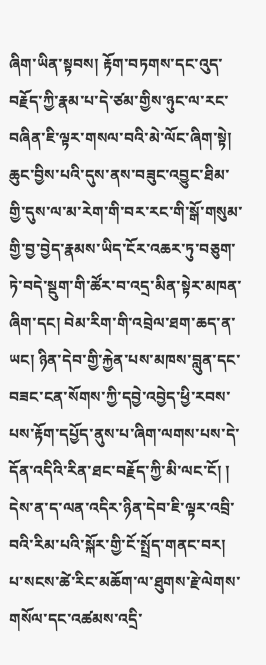ཞིག་ཡིན་སྟབས། རྟོག་བཏགས་དང་འུད་བརྗོད་ཀྱི་རྣམ་པ་དེ་ཙམ་གྱིས་ཉུང་ལ་རང་བཞིན་ཇི་ལྟར་གསལ་བའི་མེ་ལོང་ཞིག་སྟེ། ཆུང་བྱིས་པའི་དུས་ནས་བཟུང་འབྱུང་ཐིམ་གྱི་དུས་ལ་མ་རེག་གི་བར་རང་གི་སྒོ་གསུམ་གྱི་བྱ་བྱེད་རྣམས་ཡིད་ངོར་འཆར་ཏུ་བཅུག་ཏེ་བདེ་སྡུག་གི་ཚོར་བ་འདྲ་མིན་སྟེར་མཁན་ཞིག་དང། བེམ་རིག་གི་འབྲེལ་ཐག་ཆད་ན་ཡང། ཉིན་དེབ་གྱི་རྐྱེན་པས་མཁས་བླུན་དང་བཟང་ངན་སོགས་ཀྱི་དབྱེ་འབྱེད་ཕྱི་རབས་པས་རྟོག་དཔྱོད་ནུས་པ་ཞིག་ལགས་པས་དེ་དོན་འདིའི་རིན་ཐང་བརྗོད་ཀྱི་མི་ལང་ངོ། ། དེས་ན་ད་ལན་འདིར་ཉིན་དེབ་ཇི་ལྟར་འབྲི་བའི་རིམ་པའི་སྐོར་གྱི་ངོ་སྤྲོད་གནང་བར། པ་སངས་ཚེ་རིང་མཆོག་ལ་ཐུགས་རྗེ་ལེགས་གསོལ་དང་འཚམས་འདྲི་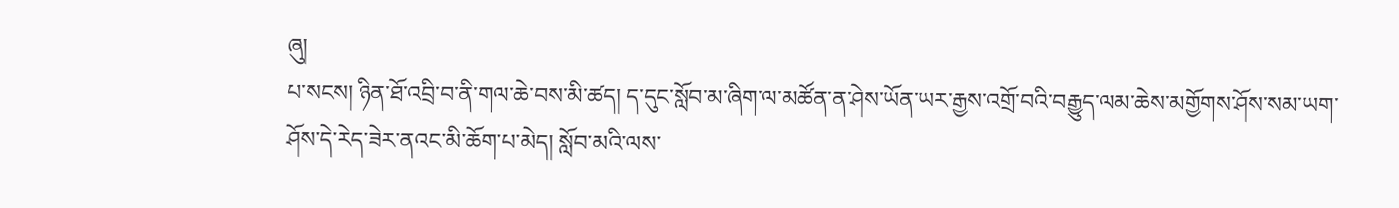ཞུ།
པ་སངས། ཉིན་ཐོ་འབྲི་བ་ནི་གལ་ཆེ་བས་མི་ཚད། ད་དུང་སློབ་མ་ཞིག་ལ་མཚོན་ན་ཤེས་ཡོན་ཡར་རྒྱས་འགྲོ་བའི་བརྒྱུད་ལམ་ཆེས་མགྱོགས་ཤོས་སམ་ཡག་ཤོས་དེ་རེད་ཟེར་ནའང་མི་ཆོག་པ་མེད། སློབ་མའི་ལས་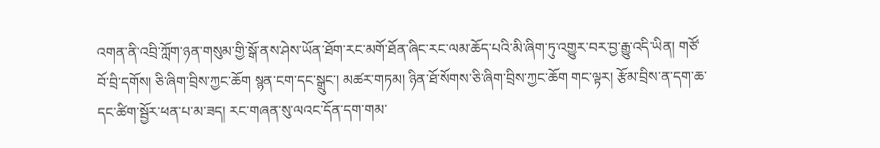འགན་ནི་འབྲི་ཀློག་ཉན་གསུམ་གྱི་སྒོ་ནས་ཤེས་ཡོན་ཐོག་རང་མགོ་ཐོན་ཞིང་རང་ལམ་ཆོད་པའི་མི་ཞིག་ཏུ་འགྱུར་བར་བྱ་རྒྱུ་འདི་ཡིན། གཙོ་བོ་བྲི་དགོས། ཅི་ཞིག་བྲིས་ཀྱང་ཆོག སྙན་ངག་དང་སྒྲུང་། མཚར་གཏམ། ཉིན་ཐོ་སོགས་ཅི་ཞིག་བྲིས་ཀྱང་ཆོག གང་ལྟར། རྩོམ་བྲིས་ན་དག་ཆ་དང་ཚིག་སྦྱོར་ཕན་པ་མ་ཟད། རང་གཞན་སུ་ལའང་དོན་དག་གམ་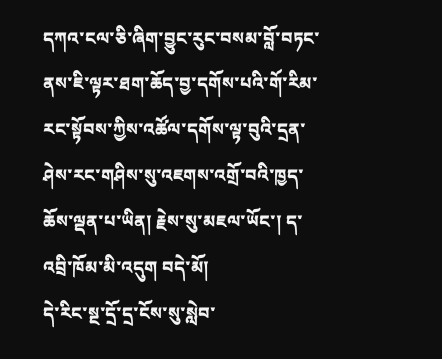དཀའ་ངལ་ཅི་ཞིག་བྱུང་རུང་བསམ་བློ་བཏང་ནས་ཇི་ལྟར་ཐག་ཆོད་བྱ་དགོས་པའི་གོ་རིམ་རང་སྟོབས་ཀྱིས་འཚོལ་དགོས་ལྟ་བུའི་དྲན་ཤེས་རང་གཤིས་སུ་འཇགས་འགྲོ་བའི་ཁྱད་ཆོས་ལྡན་པ་ཡིན། རྗེས་སུ་མཇལ་ཡོང་། ད་འབྲི་ཁོམ་མི་འདུག བདེ་མོ།
དེ་རིང་སྔ་དྲོ་དྲ་ངོས་སུ་སླེབ་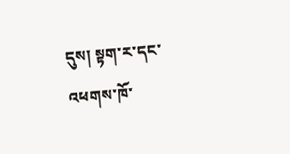དུས། སྟག་ར་དང་འཕགས་ཁོ་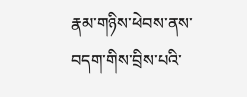རྣམ་གཉིས་ཕེབས་ནས་བདག་གིས་བྲིས་པའི་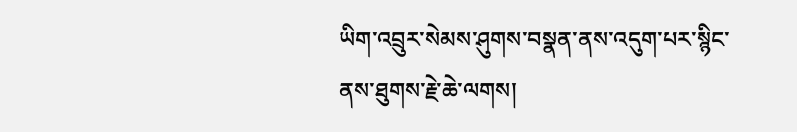ཡིག་འབྲུར་སེམས་ཤུགས་བསྣན་ནས་འདུག་པར་སྙིང་ནས་ཐུགས་རྗེ་ཆེ་ལགས།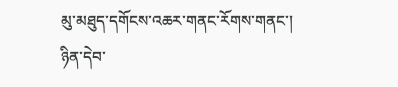མུ་མཐུད་དགོངས་འཆར་གནང་རོགས་གནང་།
ཉིན་དེབ་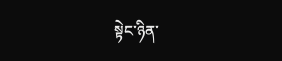སྟེང་ཉིན་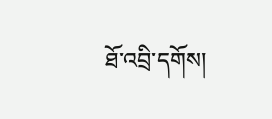ཐོ་འབྲི་དགོས།